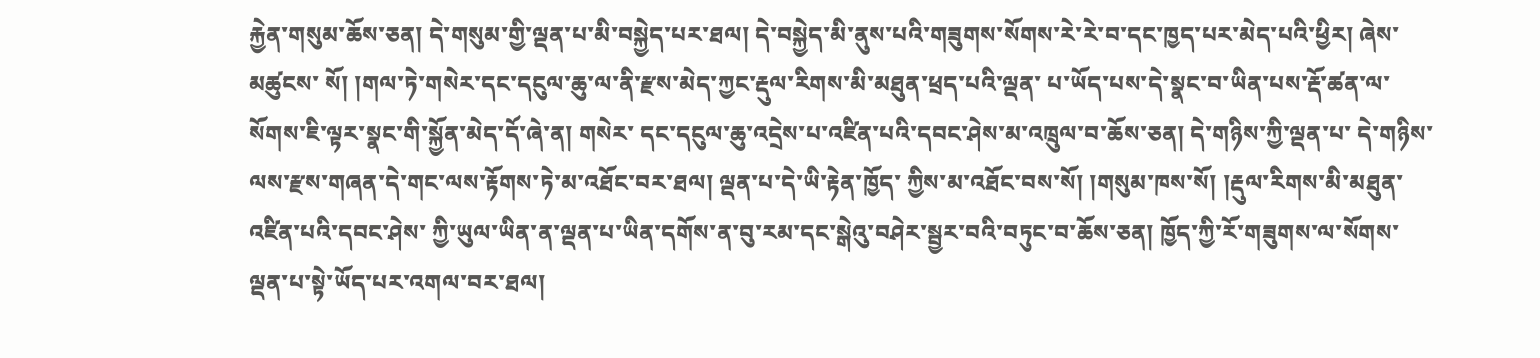རྐྱེན་གསུམ་ཆོས་ཅན། དེ་གསུམ་གྱི་ལྡན་པ་མི་བསྐྱེད་པར་ཐལ། དེ་བསྐྱེད་མི་ནུས་པའི་གཟུགས་སོགས་རེ་རེ་བ་དང་ཁྱད་པར་མེད་པའི་ཕྱིར། ཞེས་མཚུངས་ སོ། །གལ་ཏེ་གསེར་དང་དངུལ་ཆུ་ལ་ནི་རྫས་མེད་ཀྱང་རྡུལ་རིགས་མི་མཐུན་ཕྲད་པའི་ལྡན་ པ་ཡོད་པས་དེ་སྣང་བ་ཡིན་པས་རྡོ་ཚན་ལ་སོགས་ཇི་ལྟར་སྣང་གི་སྐྱོན་མེད་དོ་ཞེ་ན། གསེར་ དང་དངུལ་ཆུ་འདྲེས་པ་འཛིན་པའི་དབང་ཤེས་མ་འཁྲུལ་བ་ཆོས་ཅན། དེ་གཉིས་ཀྱི་ལྡན་པ་ དེ་གཉིས་ལས་རྫས་གཞན་དེ་གང་ལས་རྟོགས་ཏེ་མ་འཐོང་བར་ཐལ། ལྡན་པ་དེ་ཡི་རྟེན་ཁྱོད་ ཀྱིས་མ་འཐོང་བས་སོ། །གསུམ་ཁས་སོ། །རྡུལ་རིགས་མི་མཐུན་འཛིན་པའི་དབང་ཤེས་ ཀྱི་ཡུལ་ཡིན་ན་ལྡན་པ་ཡིན་དགོས་ན་བུ་རམ་དང་སྒེའུ་བཤེར་སྦྱར་བའི་བཏུང་བ་ཆོས་ཅན། ཁྱོད་ཀྱི་རོ་གཟུགས་ལ་སོགས་ལྡན་པ་སྟེ་ཡོད་པར་འགལ་བར་ཐལ།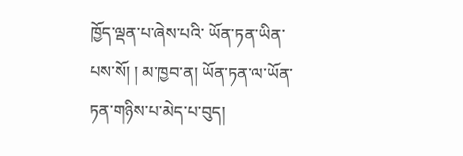ཁྱོད་ལྡན་པ་ཞེས་པའི་ ཡོན་ཏན་ཡིན་པས་སོ། ། མ་ཁྱབ་ན། ཡོན་ཏན་ལ་ཡོན་ཏན་གཉིས་པ་མེད་པ་བུད།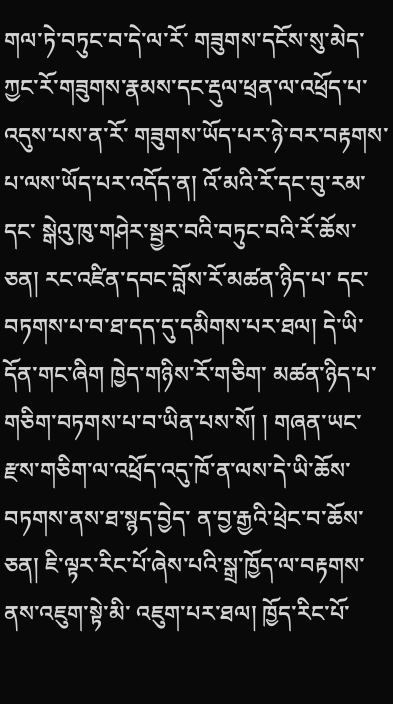གལ་ཏེ་བཏུང་བ་དེ་ལ་རོ་ གཟུགས་དངོས་སུ་མེད་ཀྱང་རོ་གཟུགས་རྣམས་དང་རྡུལ་ཕྲན་ལ་འཕྲོད་པ་འདུས་པས་ན་རོ་ གཟུགས་ཡོད་པར་ཉེ་བར་བརྟགས་པ་ལས་ཡོད་པར་འདོད་ན། འོ་མའི་རོ་དང་བུ་རམ་དང་ སྒེའུ་ཁུ་གཤེར་སྦྱར་བའི་བཏུང་བའི་རོ་ཆོས་ཅན། རང་འཛིན་དབང་བློས་རོ་མཚན་ཉིད་པ་ དང་བཏགས་པ་བ་ཐ་དད་དུ་དམིགས་པར་ཐལ། དེ་ཡི་དོན་གང་ཞིག ཁྱེད་གཉིས་རོ་གཅིག་ མཚན་ཉིད་པ་གཅིག་བཏགས་པ་བ་ཡིན་པས་སོ། ། གཞན་ཡང་རྫས་གཅིག་ལ་འཕྲོད་འདུ་ཁོ་ན་ལས་དེ་ཡི་ཆོས་བཏགས་ནས་ཐ་སྙད་བྱེད་ ན་བྱ་རྒྱའི་ཕྲེང་བ་ཆོས་ཅན། ཇི་ལྟར་རིང་པོ་ཞེས་པའི་སྒྲ་ཁྱོད་ལ་བརྟགས་ནས་འཇུག་སྟེ་མི་ འཇུག་པར་ཐལ། ཁྱོད་རིང་པོ་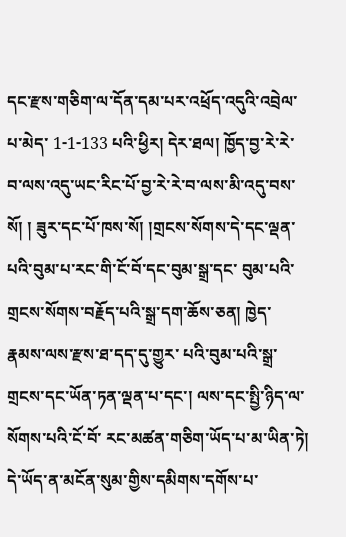དང་རྫས་གཅིག་ལ་དོན་དམ་པར་འཕྲོད་འདུའི་འབྲེལ་པ་མེད་ 1-1-133 པའི་ཕྱིར། དེར་ཐལ། ཁྱོད་བྱ་རེ་རེ་བ་ལས་འདུ་ཡང་རིང་པོ་བྱ་རེ་རེ་བ་ལས་མི་འདུ་བས་སོ། ། ཟུར་དང་པོ་ཁས་སོ། །གྲངས་སོགས་དེ་དང་ལྡན་པའི་བུམ་པ་རང་གི་ངོ་བོ་དང་བུམ་སྒྲ་དང་ བུམ་པའི་གྲངས་སོགས་བརྗོད་པའི་སྒྲ་དག་ཆོས་ཅན། ཁྱེད་རྣམས་ལས་རྫས་ཐ་དད་དུ་གྱུར་ པའི་བུམ་པའི་སྒྲ་གྲངས་དང་ཡོན་ཏན་ལྡན་པ་དང་། ལས་དང་སྤྱི་ཉིད་ལ་སོགས་པའི་ངོ་བོ་ རང་མཚན་གཅིག་ཡོད་པ་མ་ཡིན་ཏེ། དེ་ཡོད་ན་མངོན་སུམ་གྱིས་དམིགས་དགོས་པ་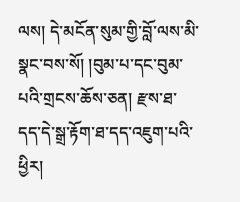ལས། དེ་མངོན་སུམ་གྱི་བློ་ལས་མི་སྣང་བས་སོ། །བུམ་པ་དང་བུམ་པའི་གྲངས་ཆོས་ཅན། རྫས་ཐ་ དད་དེ་སྒྲ་རྟོག་ཐ་དད་འཇུག་པའི་ཕྱིར།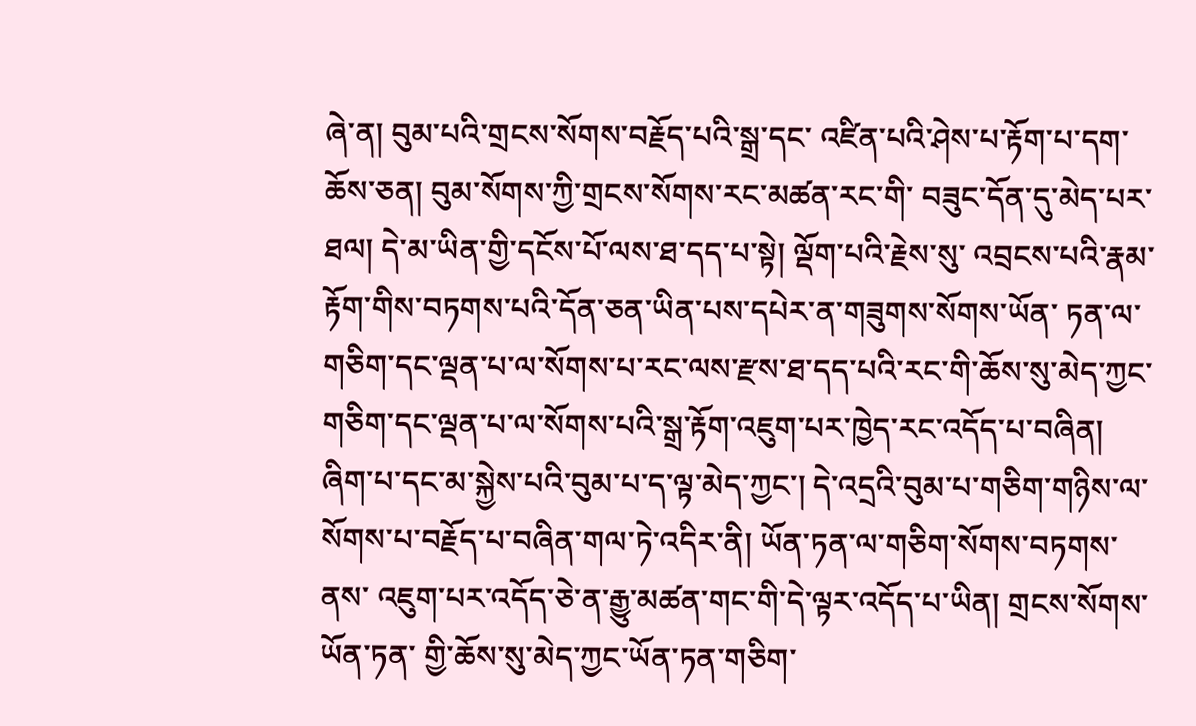ཞེ་ན། བུམ་པའི་གྲངས་སོགས་བརྗོད་པའི་སྒྲ་དང་ འཛིན་པའི་ཤེས་པ་རྟོག་པ་དག་ཆོས་ཅན། བུམ་སོགས་ཀྱི་གྲངས་སོགས་རང་མཚན་རང་གི་ བཟུང་དོན་དུ་མེད་པར་ཐལ། དེ་མ་ཡིན་གྱི་དངོས་པོ་ལས་ཐ་དད་པ་སྟེ། ལྡོག་པའི་རྗེས་སུ་ འབྲངས་པའི་རྣམ་རྟོག་གིས་བཏགས་པའི་དོན་ཅན་ཡིན་པས་དཔེར་ན་གཟུགས་སོགས་ཡོན་ ཏན་ལ་གཅིག་དང་ལྡན་པ་ལ་སོགས་པ་རང་ལས་རྫས་ཐ་དད་པའི་རང་གི་ཆོས་སུ་མེད་ཀྱང་ གཅིག་དང་ལྡན་པ་ལ་སོགས་པའི་སྒྲ་རྟོག་འཇུག་པར་ཁྱེད་རང་འདོད་པ་བཞིན། ཞིག་པ་དང་མ་སྐྱེས་པའི་བུམ་པ་ད་ལྟ་མེད་ཀྱང་། དེ་འདྲའི་བུམ་པ་གཅིག་གཉིས་ལ་ སོགས་པ་བརྗོད་པ་བཞིན་གལ་ཏེ་འདིར་ནི། ཡོན་ཏན་ལ་གཅིག་སོགས་བཏགས་ནས་ འཇུག་པར་འདོད་ཅེ་ན་རྒྱུ་མཚན་གང་གི་དེ་ལྟར་འདོད་པ་ཡིན། གྲངས་སོགས་ཡོན་ཏན་ གྱི་ཆོས་སུ་མེད་ཀྱང་ཡོན་ཏན་གཅིག་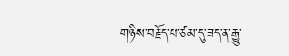གཉིས་བརྗོད་པ་ཙམ་དུ་ཟད་ན་རྒྱུ་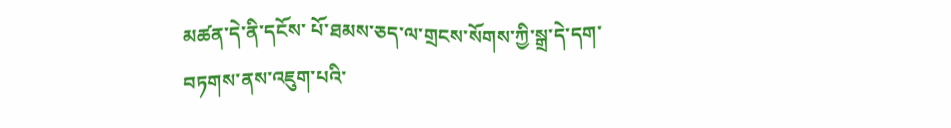མཚན་དེ་ནི་དངོས་ པོ་ཐམས་ཅད་ལ་གྲངས་སོགས་ཀྱི་སྒྲ་དེ་དག་བཏགས་ནས་འཇུག་པའི་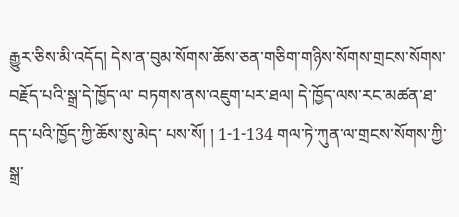རྒྱུར་ཅིས་མི་འདོད། དེས་ན་བུམ་སོགས་ཆོས་ཅན་གཅིག་གཉིས་སོགས་གྲངས་སོགས་བརྗོད་པའི་སྒྲ་དེ་ཁྱོད་ལ་ བཏགས་ནས་འཇུག་པར་ཐལ། དེ་ཁྱོད་ལས་རང་མཚན་ཐ་དད་པའི་ཁྱོད་ཀྱི་ཆོས་སུ་མེད་ པས་སོ། ། 1-1-134 གལ་ཏེ་ཀུན་ལ་གྲངས་སོགས་ཀྱི་སྒྲ་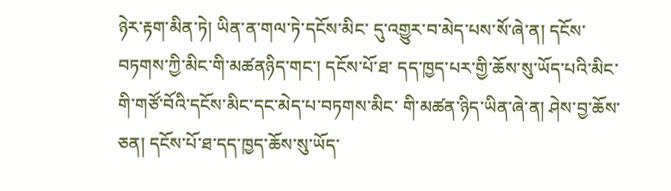ཉེར་རྟག་མིན་ཏེ། ཡིན་ན་གལ་ཏེ་དངོས་མིང་ དུ་འགྱུར་བ་མེད་པས་སོ་ཞེ་ན། དངོས་བཏགས་ཀྱི་མིང་གི་མཚནཉིད་གང་། དངོས་པོ་ཐ་ དད་ཁྱད་པར་གྱི་ཆོས་སུ་ཡོད་པའི་མིང་གི་གཙོ་བོའི་དངོས་མིང་དང་མེད་པ་བཏགས་མིང་ གི་མཚན་ཉིད་ཡིན་ཞེ་ན། ཤེས་བྱ་ཆོས་ཅན། དངོས་པོ་ཐ་དད་ཁྱད་ཆོས་སུ་ཡོད་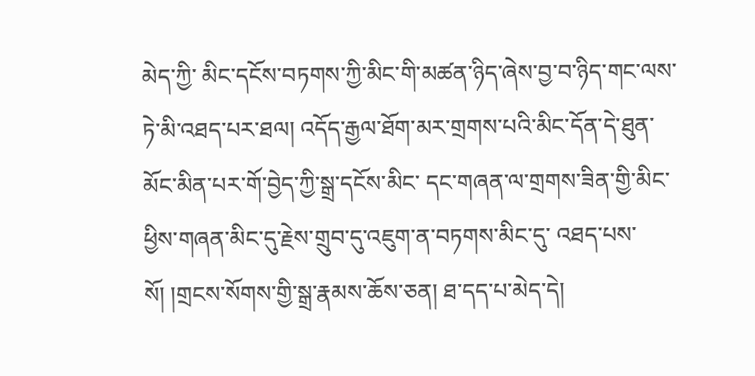མེད་ཀྱི་ མིང་དངོས་བཏགས་ཀྱི་མིང་གི་མཚན་ཉིད་ཞེས་བྱ་བ་ཉིད་གང་ལས་ཏེ་མི་འཐད་པར་ཐལ། འདོད་རྒྱལ་ཐོག་མར་གྲགས་པའི་མིང་དོན་དེ་ཐུན་མོང་མིན་པར་གོ་བྱེད་ཀྱི་སྒྲ་དངོས་མིང་ དང་གཞན་ལ་གྲགས་ཟིན་གྱི་མིང་ཕྱིས་གཞན་མིང་དུ་རྗེས་གྲུབ་དུ་འཇུག་ན་བཏགས་མིང་དུ་ འཐད་པས་སོ། །གྲངས་སོགས་གྱི་སྒྲ་རྣམས་ཆོས་ཅན། ཐ་དད་པ་མེད་དེ།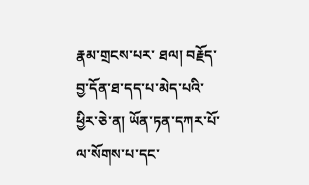རྣམ་གྲངས་པར་ ཐལ། བརྗོད་བྱ་དོན་ཐ་དད་པ་མེད་པའི་ཕྱིར་ཅེ་ན། ཡོན་ཏན་དཀར་པོ་ལ་སོགས་པ་དང་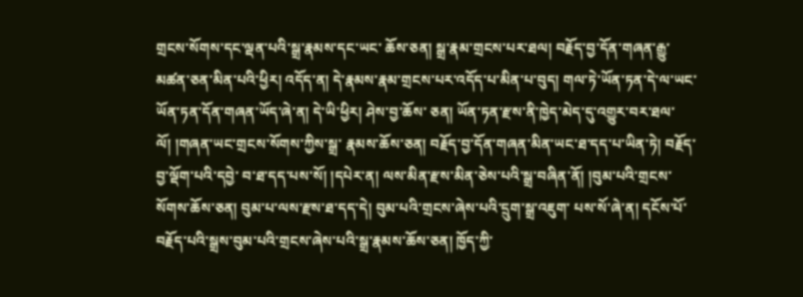གྲངས་སོགས་དང་ལྡན་པའི་སྒྲ་རྣམས་དང་ཡང་ ཆོས་ཅན། སྒྲ་རྣམ་གྲངས་པར་ཐལ། བརྗོད་བྱ་དོན་གཞན་རྒྱུ་མཚན་ཅན་མིན་པའི་ཕྱིར། འདོད་ན། དེ་རྣམས་རྣམ་གྲངས་པར་འདོད་པ་མིན་པ་བུད། གལ་ཏེ་ཡོན་ཏན་དེ་ལ་ཡང་ཡོན་ཏན་དོན་གཞན་ཡོད་ཞེ་ན། དེ་ཡི་ཕྱིར། ཤེས་བྱ་ཆོས་ ཅན། ཡོན་ཏན་རྫས་ནི་ཁྱེད་མེད་དུ་འགྱུར་བར་ཐལ་ལོ། །གཞན་ཡང་གྲངས་སོགས་ཀྱིས་སྒྲ་ རྣམས་ཆོས་ཅན། བརྗོད་བྱ་དོན་གཞན་མིན་ཡང་ཐ་དད་པ་ཡིན་ཏེ། བརྗོད་བྱ་ལྡོག་པའི་དབྱེ་ བ་ཐ་དད་པས་སོ། །དཔེར་ན། ལས་མིན་རྫས་མིན་ཅེས་པའི་སྒྲ་བཞིན་ནོ། །བུམ་པའི་གྲངས་ སོགས་ཆོས་ཅན། བུམ་པ་ལས་རྫས་ཐ་དད་དེ། བུམ་པའི་གྲངས་ཞེས་པའི་དྲུག་སྒྲ་འཇུག་ པས་སོ་ཞེ་ན། དངོས་པོ་བརྗོད་པའི་སྒྲས་བུམ་པའི་གྲངས་ཞེས་པའི་སྒྲ་རྣམས་ཆོས་ཅན། ཁྱོད་ཀྱི་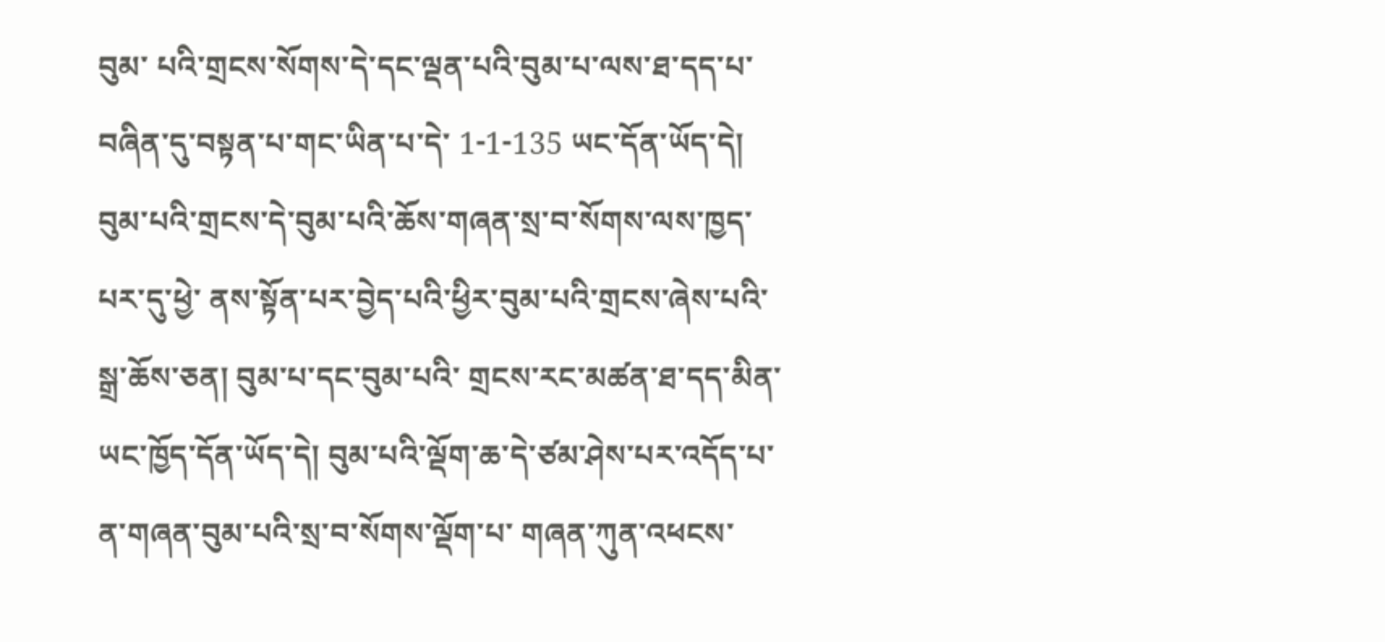བུམ་ པའི་གྲངས་སོགས་དེ་དང་ལྡན་པའི་བུམ་པ་ལས་ཐ་དད་པ་བཞིན་དུ་བསྟན་པ་གང་ཡིན་པ་དེ་ 1-1-135 ཡང་དོན་ཡོད་དེ། བུམ་པའི་གྲངས་དེ་བུམ་པའི་ཆོས་གཞན་སྲ་བ་སོགས་ལས་ཁྱད་པར་དུ་ཕྱེ་ ནས་སྟོན་པར་བྱེད་པའི་ཕྱིར་བུམ་པའི་གྲངས་ཞེས་པའི་སྒྲ་ཆོས་ཅན། བུམ་པ་དང་བུམ་པའི་ གྲངས་རང་མཚན་ཐ་དད་མིན་ཡང་ཁྱོད་དོན་ཡོད་དེ། བུམ་པའི་ལྡོག་ཆ་དེ་ཙམ་ཤེས་པར་འདོད་པ་ན་གཞན་བུམ་པའི་སྲ་བ་སོགས་ལྡོག་པ་ གཞན་ཀུན་འཕངས་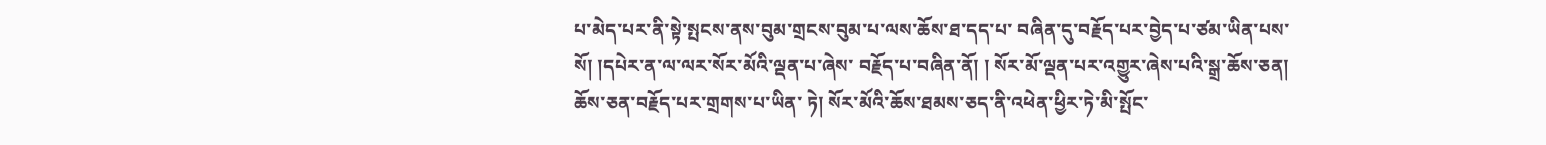པ་མེད་པར་ནི་སྟེ་སྤངས་ནས་བུམ་གྲངས་བུམ་པ་ལས་ཆོས་ཐ་དད་པ་ བཞིན་དུ་བརྗོད་པར་བྱེད་པ་ཙམ་ཡིན་པས་སོ། །དཔེར་ན་ལ་ལར་སོར་མོའི་ལྡན་པ་ཞེས་ བརྗོད་པ་བཞིན་ནོ། ། སོར་མོ་ལྡན་པར་འགྱུར་ཞེས་པའི་སྒྲ་ཆོས་ཅན། ཆོས་ཅན་བརྗོད་པར་གྲགས་པ་ཡིན་ ཏེ། སོར་མོའི་ཆོས་ཐམས་ཅད་ནི་འཕེན་ཕྱིར་ཏེ་མི་སྤོང་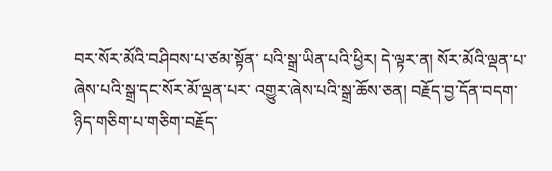བར་སོར་མོའི་བཤིབས་པ་ཙམ་སྟོན་ པའི་སྒྲ་ཡིན་པའི་ཕྱིར། དེ་ལྟར་ན། སོར་མོའི་ལྡན་པ་ཞེས་པའི་སྒྲ་དང་སོར་མོ་ལྡན་པར་ འགྱུར་ཞེས་པའི་སྒྲ་ཆོས་ཅན། བརྗོད་བྱ་དོན་བདག་ཉིད་གཅིག་པ་གཅིག་བརྗོད་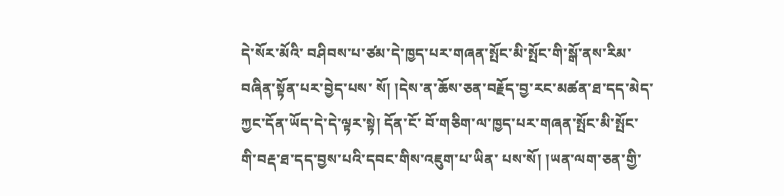དེ་སོར་མོའི་ བཤིབས་པ་ཙམ་དེ་ཁྱད་པར་གཞན་སྤོང་མི་སྤོང་གི་སྒོ་ནས་རིམ་བཞིན་སྟོན་པར་བྱེད་པས་ སོ། །དེས་ན་ཆོས་ཅན་བརྗོད་བྱ་རང་མཚན་ཐ་དད་མེད་ཀྱང་དོན་ཡོད་དེ་དེ་ལྟར་སྟེ། དོན་ངོ་ བོ་གཅིག་ལ་ཁྱད་པར་གཞན་སྤོང་མི་སྤོང་གི་བརྡ་ཐ་དད་བྱས་པའི་དབང་གིས་འཇུག་པ་ཡིན་ པས་སོ། །ཡན་ལག་ཅན་གྱི་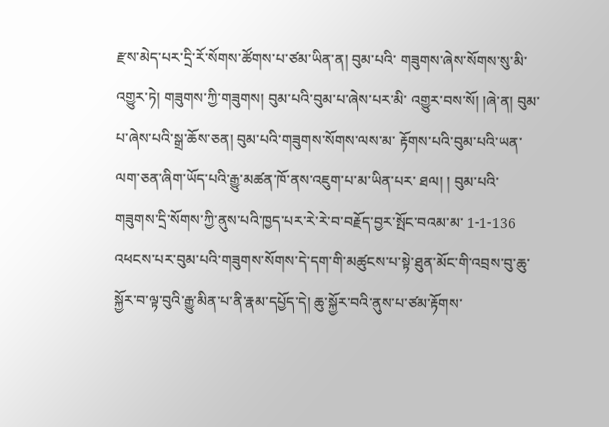རྫས་མེད་པར་དྲི་རོ་སོགས་ཚོགས་པ་ཙམ་ཡིན་ན། བུམ་པའི་ གཟུགས་ཞེས་སོགས་སུ་མི་འགྱུར་ཏེ། གཟུགས་ཀྱི་གཟུགས། བུམ་པའི་བུམ་པ་ཞེས་པར་མི་ འགྱུར་བས་སོ། །ཞེ་ན། བུམ་པ་ཞེས་པའི་སྒྲ་ཆོས་ཅན། བུམ་པའི་གཟུགས་སོགས་ལས་མ་ རྟོགས་པའི་བུམ་པའི་ཡན་ལག་ཅན་ཞིག་ཡོད་པའི་རྒྱུ་མཚན་ཁོ་ནས་འཇུག་པ་མ་ཡིན་པར་ ཐལ། ། བུམ་པའི་གཟུགས་དྲི་སོགས་ཀྱི་ནུས་པའི་ཁྱད་པར་རེ་རེ་བ་བརྗོད་བྱར་སྤོང་བའམ་མ་ 1-1-136 འཕངས་པར་བུམ་པའི་གཟུགས་སོགས་དེ་དག་གི་མཚུངས་པ་སྟེ་ཐུན་མོང་གི་འབྲས་བུ་ཆུ་ སྐྱོར་བ་ལྟ་བུའི་རྒྱུ་མིན་པ་ནི་རྣམ་དཔྱོད་དེ། ཆུ་སྐྱོར་བའི་ནུས་པ་ཙམ་རྟོགས་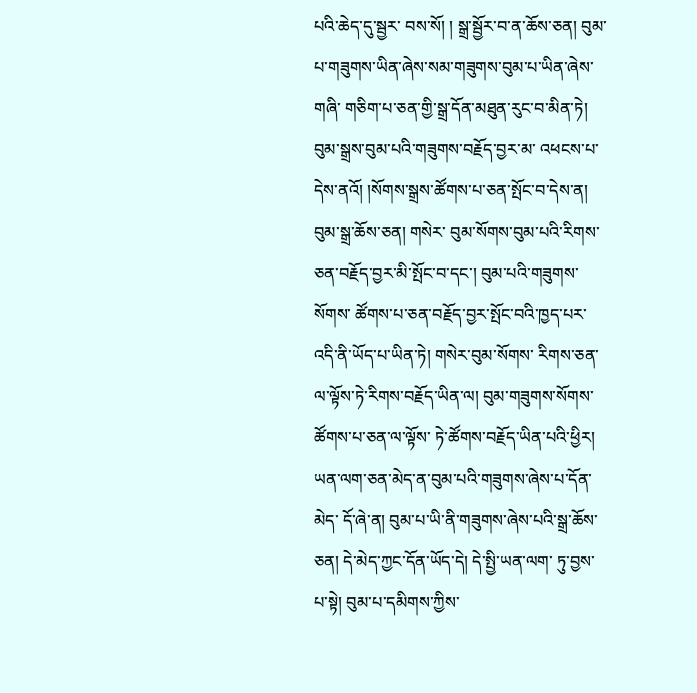པའི་ཆེད་དུ་སྦྱར་ བས་སོ། ། སྒྲ་སྦྱོར་བ་ན་ཆོས་ཅན། བུམ་པ་གཟུགས་ཡིན་ཞེས་སམ་གཟུགས་བུམ་པ་ཡིན་ཞེས་གཞི་ གཅིག་པ་ཅན་གྱི་སྒྲ་དོན་མཐུན་རུང་བ་མིན་ཏེ། བུམ་སྒྲས་བུམ་པའི་གཟུགས་བརྗོད་བྱར་མ་ འཕངས་པ་དེས་ནའོ། །སོགས་སྒྲས་ཚོགས་པ་ཅན་སྤོང་བ་དེས་ན། བུམ་སྒྲ་ཆོས་ཅན། གསེར་ བུམ་སོགས་བུམ་པའི་རིགས་ཅན་བརྗོད་བྱར་མི་སྤོང་བ་དང་། བུམ་པའི་གཟུགས་སོགས་ ཚོགས་པ་ཅན་བརྗོད་བྱར་སྤོང་བའི་ཁྱད་པར་འདི་ནི་ཡོད་པ་ཡིན་ཏེ། གསེར་བུམ་སོགས་ རིགས་ཅན་ལ་ལྟོས་ཏེ་རིགས་བརྗོད་ཡིན་ལ། བུམ་གཟུགས་སོགས་ཚོགས་པ་ཅན་ལ་ལྟོས་ ཏེ་ཚོགས་བརྗོད་ཡིན་པའི་ཕྱིར། ཡན་ལག་ཅན་མེད་ན་བུམ་པའི་གཟུགས་ཞེས་པ་དོན་མེད་ དོ་ཞེ་ན། བུམ་པ་ཡི་ནི་གཟུགས་ཞེས་པའི་སྒྲ་ཆོས་ཅན། དེ་མེད་ཀྱང་དོན་ཡོད་དེ། དེ་སྤྱི་ཡན་ལག་ ཏུ་བྱས་པ་སྟེ། བུམ་པ་དམིགས་ཀྱིས་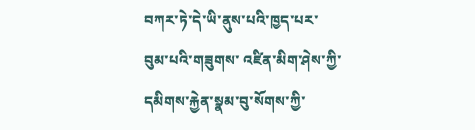བཀར་ཏེ་དེ་ཡི་ནུས་པའི་ཁྱད་པར་བུམ་པའི་གཟུགས་ འཛིན་མིག་ཤེས་ཀྱི་དམིགས་རྐྱེན་སྣམ་བུ་སོགས་ཀྱི་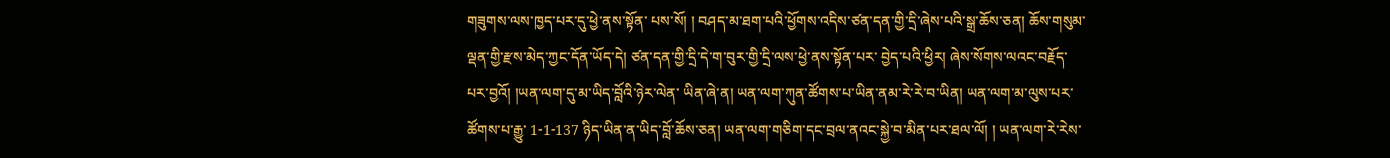གཟུགས་ལས་ཁྱད་པར་དུ་ཕྱེ་ནས་སྟོན་ པས་སོ། ། བཤད་མ་ཐག་པའི་ཕྱོགས་འདིས་ཙན་དན་གྱི་དྲི་ཞེས་པའི་སྒྲ་ཆོས་ཅན། ཆོས་གསུམ་ ལྡན་གྱི་རྫས་མེད་ཀྱང་དོན་ཡོད་དེ། ཙན་དན་གྱི་དྲི་དེ་ག་བུར་གྱི་དྲི་ལས་ཕྱེ་ནས་སྟོན་པར་ བྱེད་པའི་ཕྱིར། ཞེས་སོགས་ལའང་བརྗོད་པར་བྱའོ། །ཡན་ལག་དུ་མ་ཡིད་བློའི་ཉེར་ལེན་ ཡིན་ཞེ་ན། ཡན་ལག་ཀུན་ཚོགས་པ་ཡིན་ནམ་རེ་རེ་བ་ཡིན། ཡན་ལག་མ་ལུས་པར་ཚོགས་པ་རྒྱུ་ 1-1-137 ཉིད་ཡིན་ན་ཡིད་བློ་ཆོས་ཅན། ཡན་ལག་གཅིག་དང་བྲལ་ནའང་སྐྱེ་བ་མིན་པར་ཐལ་ལོ། ། ཡན་ལག་རེ་རེས་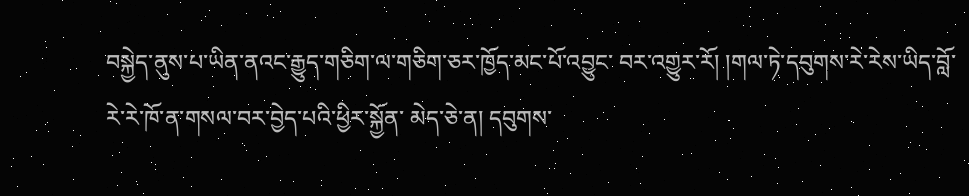བསྐྱེད་ནུས་པ་ཡིན་ནའང་རྒྱུད་གཅིག་ལ་གཅིག་ཅར་ཁྱོད་མང་པོ་འབྱུང་ བར་འགྱུར་རོ། །གལ་ཏེ་དབུགས་རེ་རེས་ཡིད་བློ་རེ་རེ་ཁོ་ན་གསལ་བར་བྱེད་པའི་ཕྱིར་སྐྱོན་ མེད་ཅེ་ན། དབུགས་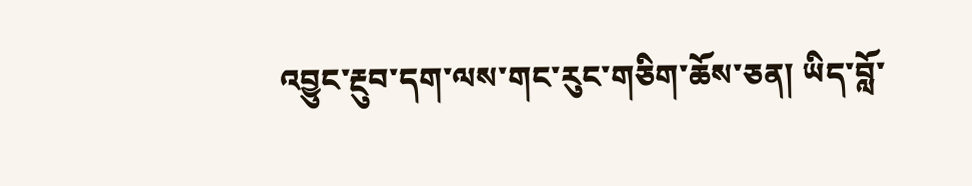འབྱུང་རྔུབ་དག་ལས་གང་རུང་གཅིག་ཆོས་ཅན། ཡིད་བློ་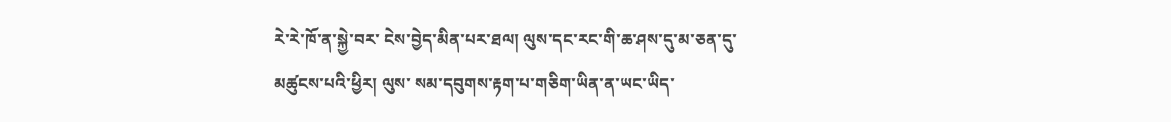རེ་རེ་ཁོ་ན་སྐྱེ་བར་ ངེས་བྱེད་མིན་པར་ཐལ། ལུས་དང་རང་གི་ཆ་ཤས་དུ་མ་ཅན་དུ་མཚུངས་པའི་ཕྱིར། ལུས་ སམ་དབུགས་རྟག་པ་གཅིག་ཡིན་ན་ཡང་ཡིད་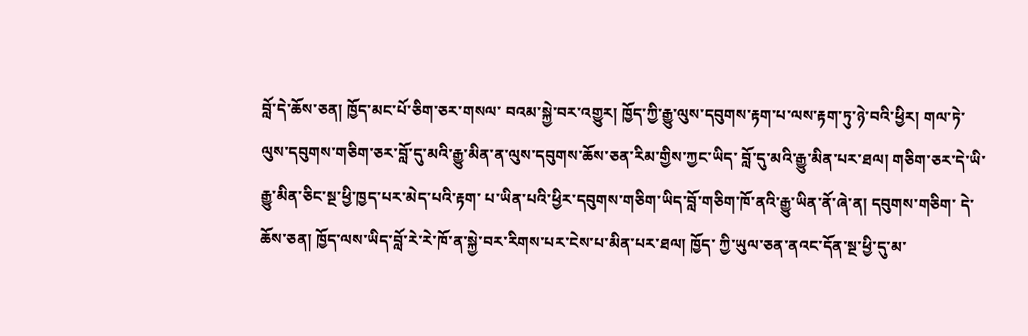བློ་དེ་ཆོས་ཅན། ཁྱོད་མང་པོ་ཅིག་ཅར་གསལ་ བའམ་སྐྱེ་བར་འགྱུར། ཁྱོད་ཀྱི་རྒྱུ་ལུས་དབུགས་རྟག་པ་ལས་རྟག་ཏུ་ཉེ་བའི་ཕྱིར། གལ་ཏེ་ ལུས་དབུགས་གཅིག་ཅར་བློ་དུ་མའི་རྒྱུ་མིན་ན་ལུས་དབུགས་ཆོས་ཅན་རིམ་གྱིས་ཀྱང་ཡིད་ བློ་དུ་མའི་རྒྱུ་མིན་པར་ཐལ། གཅིག་ཅར་དེ་ཡི་རྒྱུ་མིན་ཅིང་སྔ་ཕྱི་ཁྱད་པར་མེད་པའི་རྟག་ པ་ཡིན་པའི་ཕྱིར་དབུགས་གཅིག་ཡིད་བློ་གཅིག་ཁོ་ནའི་རྒྱུ་ཡིན་ནོ་ཞེ་ན། དབུགས་གཅིག་ དེ་ཆོས་ཅན། ཁྱོད་ལས་ཡིད་བློ་རེ་རེ་ཁོ་ན་སྐྱེ་བར་རིགས་པར་ངེས་པ་མིན་པར་ཐལ། ཁྱོད་ ཀྱི་ཡུལ་ཅན་ནའང་དོན་སྔ་ཕྱི་དུ་མ་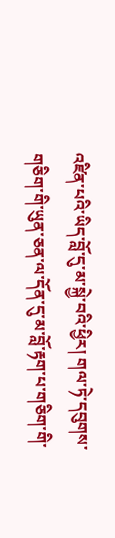འཛིན་པའི་ཡིད་བློ་དུ་མ་སྐྱེ་བའི་ཕྱིར། གལ་ཏེ་དབུགས་ གཅིག་གི་ཡུན་ཅན་ལ་དོན་དུ་མ་བློ་རྟག་པ་གཅིག་གི་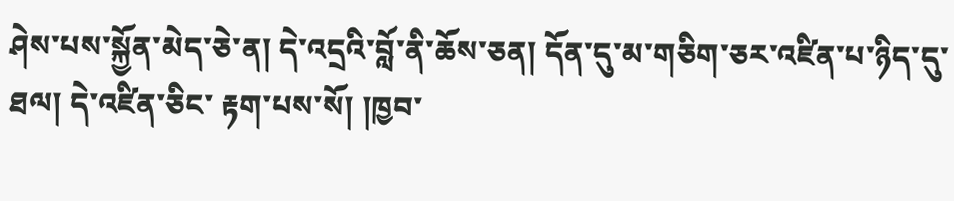ཤེས་པས་སྐྱོན་མེད་ཅེ་ན། དེ་འདྲའི་བློ་ནི་ཆོས་ཅན། དོན་དུ་མ་གཅིག་ཅར་འཛིན་པ་ཉིད་དུ་ཐལ། དེ་འཛིན་ཅིང་ རྟག་པས་སོ། །ཁྱབ་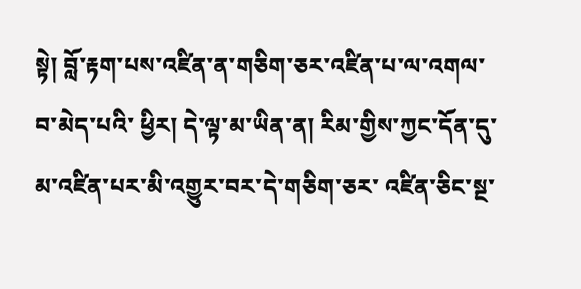སྟེ། བློ་རྟག་པས་འཛིན་ན་གཅིག་ཅར་འཛིན་པ་ལ་འགལ་བ་མེད་པའི་ ཕྱིར། དེ་ལྟ་མ་ཡིན་ན། རིམ་གྱིས་ཀྱང་དོན་དུ་མ་འཛིན་པར་མི་འགྱུར་བར་དེ་གཅིག་ཅར་ འཛིན་ཅིང་སྔ་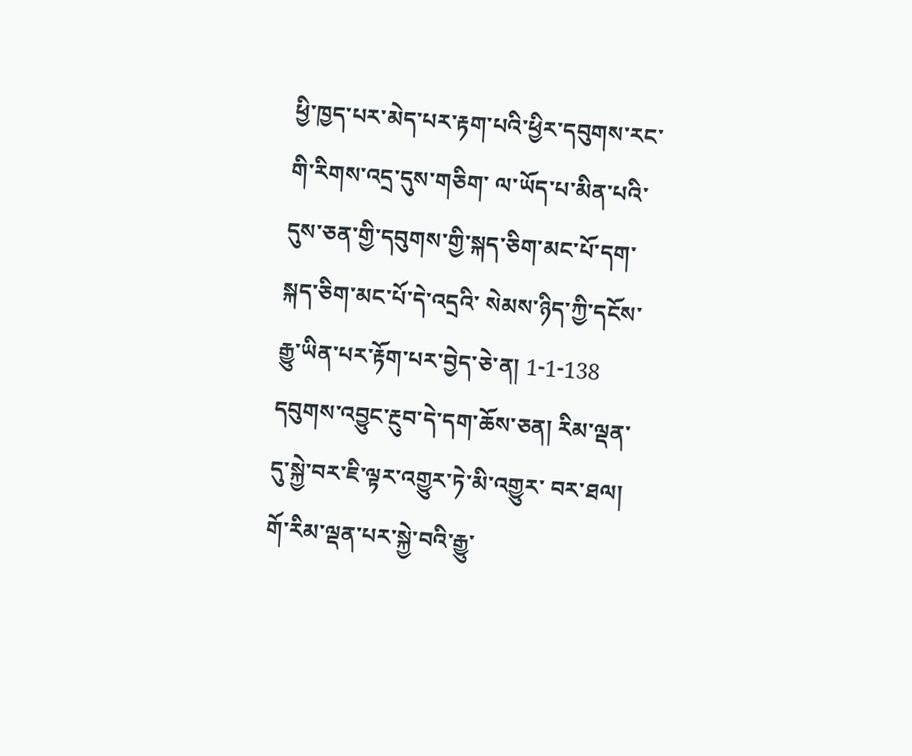ཕྱི་ཁྱད་པར་མེད་པར་རྟག་པའི་ཕྱིར་དབུགས་རང་གི་རིགས་འདྲ་དུས་གཅིག་ ལ་ཡོད་པ་མིན་པའི་དུས་ཅན་གྱི་དབུགས་གྱི་སྐད་ཅིག་མང་པོ་དག་སྐད་ཅིག་མང་པོ་དེ་འདྲའི་ སེམས་ཉིད་ཀྱི་དངོས་རྒྱུ་ཡིན་པར་རྟོག་པར་བྱེད་ཅེ་ན། 1-1-138 དབུགས་འབྱུང་རྔུབ་དེ་དག་ཆོས་ཅན། རིམ་ལྡན་དུ་སྐྱེ་བར་ཇི་ལྟར་འགྱུར་ཏེ་མི་འགྱུར་ བར་ཐལ། གོ་རིམ་ལྡན་པར་སྐྱེ་བའི་རྒྱུ་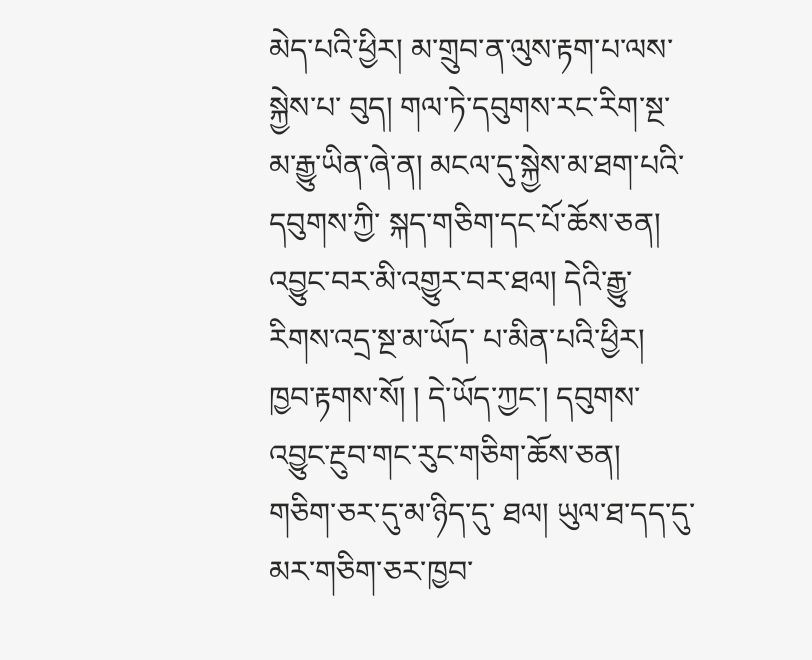མེད་པའི་ཕྱིར། མ་གྲུབ་ན་ལུས་རྟག་པ་ལས་སྐྱེས་པ་ བུད། གལ་ཏེ་དབུགས་རང་རིག་སྔ་མ་རྒྱུ་ཡིན་ཞེ་ན། མངལ་དུ་སྐྱེས་མ་ཐག་པའི་དབུགས་ཀྱི་ སྐད་གཅིག་དང་པོ་ཆོས་ཅན། འབྱུང་བར་མི་འགྱུར་བར་ཐལ། དེའི་རྒྱུ་རིགས་འདྲ་སྔ་མ་ཡོད་ པ་མིན་པའི་ཕྱིར། ཁྱབ་རྟགས་སོ། ། དེ་ཡོད་ཀྱང་། དབུགས་འབྱུང་རྔུབ་གང་རུང་གཅིག་ཆོས་ཅན། གཅིག་ཅར་དུ་མ་ཉིད་དུ་ ཐལ། ཡུལ་ཐ་དད་དུ་མར་གཅིག་ཅར་ཁྱབ་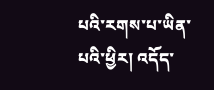པའི་རགས་པ་ཡིན་པའི་ཕྱིར། འདོད་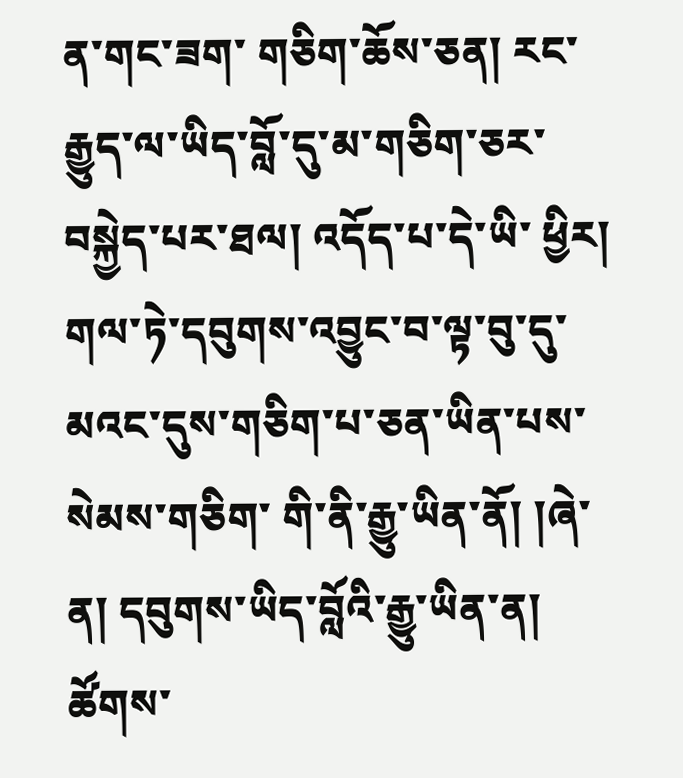ན་གང་ཟག་ གཅིག་ཆོས་ཅན། རང་རྒྱུད་ལ་ཡིད་བློ་དུ་མ་གཅིག་ཅར་བསྐྱེད་པར་ཐལ། འདོད་པ་དེ་ཡི་ ཕྱིར། གལ་ཏེ་དབུགས་འབྱུང་བ་ལྟ་བུ་དུ་མའང་དུས་གཅིག་པ་ཅན་ཡིན་པས་སེམས་གཅིག་ གི་ནི་རྒྱུ་ཡིན་ནོ། །ཞེ་ན། དབུགས་ཡིད་བློའི་རྒྱུ་ཡིན་ན། ཚོགས་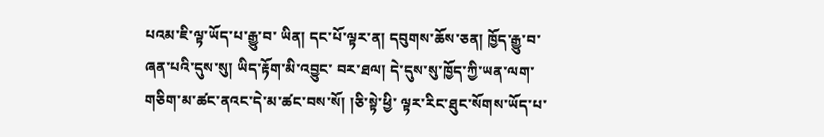པའམ་ཇི་ལྟ་ཡོད་པ་རྒྱུ་བ་ ཡིན། དང་པོ་ལྟར་ན། དབུགས་ཆོས་ཅན། ཁྱོད་རྒྱུ་བ་ཞན་པའི་དུས་སུ། ཡིད་རྟོག་མི་འབྱུང་ བར་ཐལ། དེ་དུས་སུ་ཁྱོད་ཀྱི་ཡན་ལག་གཅིག་མ་ཚང་ནའང་དེ་མ་ཚང་བས་སོ། །ཅི་སྟེ་ཕྱི་ ལྟར་རིང་ཐུང་སོགས་ཡོད་པ་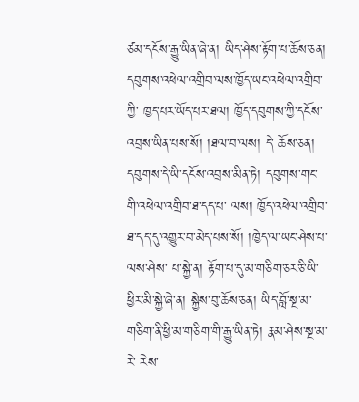ཙམ་དངོས་རྒྱུ་ཡིན་ཞེ་ན། ཡིད་ཤེས་རྟོག་པ་ཆོས་ཅན། དབུགས་འཕེལ་འགྲིབ་ལས་ཁྱོད་ཡང་འཕེལ་འགྲིབ་ཀྱི་ ཁྱད་པར་ཡོད་པར་ཐལ། ཁྱོད་དབུགས་ཀྱི་དངོས་འབྲས་ཡིན་པས་སོ། །ཐལ་བ་ལས། དེ་ ཆོས་ཅན། དབུགས་དེ་ཡི་དངོས་འབྲས་མིན་ཏེ། དབུགས་གང་གི་འཕེལ་འགྲིབ་ཐ་དད་པ་ ལས། ཁྱོད་འཕེལ་འགྲིབ་ཐ་དད་དུ་འགྱུར་བ་མེད་པས་སོ། །ཁྱེད་ལ་ཡང་ཤེས་པ་ལས་ཤེས་ པ་སྐྱེ་ན། རྟོག་པ་དུ་མ་གཅིག་ཅར་ཅི་ཡི་ཕྱིར་མི་སྐྱེ་ཞེ་ན། སྐྱེས་བུ་ཆོས་ཅན། ཡིད་བློ་སྔ་མ་གཅིག་ནི་ཕྱི་མ་གཅིག་གི་རྒྱུ་ཡིན་ཏེ། རྣམ་ཤེས་སྔ་མ་རེ་ རེས་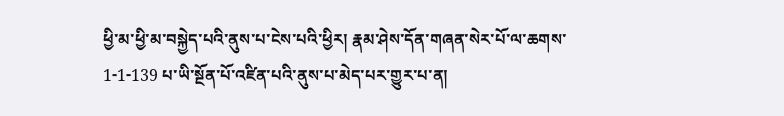ཕྱི་མ་ཕྱི་མ་བསྐྱེད་པའི་ནུས་པ་ངེས་པའི་ཕྱིར། རྣམ་ཤེས་དོན་གཞན་སེར་པོ་ལ་ཆགས་ 1-1-139 པ་ཡི་སྔོན་པོ་འཛིན་པའི་ནུས་པ་མེད་པར་གྱུར་པ་ན།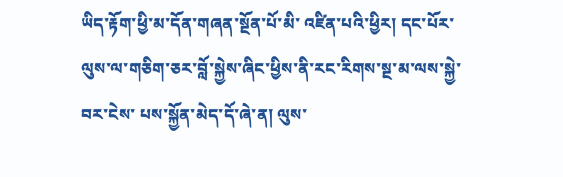ཡིད་རྟོག་ཕྱི་མ་དོན་གཞན་སྔོན་པོ་མི་ འཛིན་པའི་ཕྱིར། དང་པོར་ལུས་ལ་གཅིག་ཅར་བློ་སྐྱེས་ཞིང་ཕྱིས་ནི་རང་རིགས་སྔ་མ་ལས་སྐྱེ་བར་ངེས་ པས་སྐྱོན་མེད་དོ་ཞེ་ན། ལུས་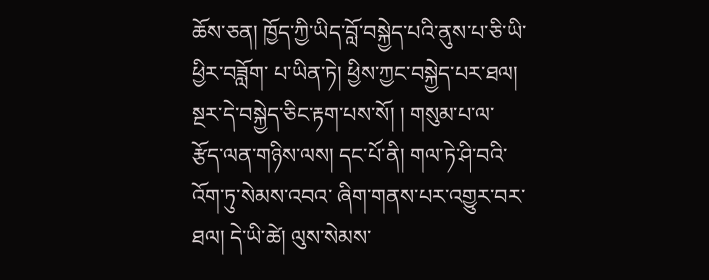ཆོས་ཅན། ཁྱོད་ཀྱི་ཡིད་བློ་བསྐྱེད་པའི་ནུས་པ་ཅི་ཡི་ཕྱིར་བཟློག་ པ་ཡིན་ཏེ། ཕྱིས་ཀྱང་བསྐྱེད་པར་ཐལ། སྔར་དེ་བསྐྱེད་ཅིང་རྟག་པས་སོ། ། གསུམ་པ་ལ་རྩོད་ལན་གཉིས་ལས། དང་པོ་ནི། གལ་ཏེ་ཤི་བའི་འོག་ཏུ་སེམས་འབའ་ ཞིག་གནས་པར་འགྱུར་བར་ཐལ། དེ་ཡི་ཚེ། ལུས་སེམས་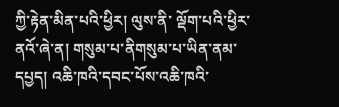ཀྱི་རྟེན་མིན་པའི་ཕྱིར། ལུས་ནི་ ལྡོག་པའི་ཕྱིར་ནའོ་ཞེ་ན། གསུམ་པ་ནིགསུམ་པ་ཡིན་ནམ་དཔྱད། འཆི་ཁའི་དབང་པོས་འཆི་ཁའི་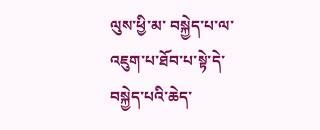ལུས་ཕྱི་མ་ བསྐྱེད་པ་ལ་འཇུག་པ་ཐོབ་པ་སྟེ་དེ་བསྐྱེད་པའི་ཆེད་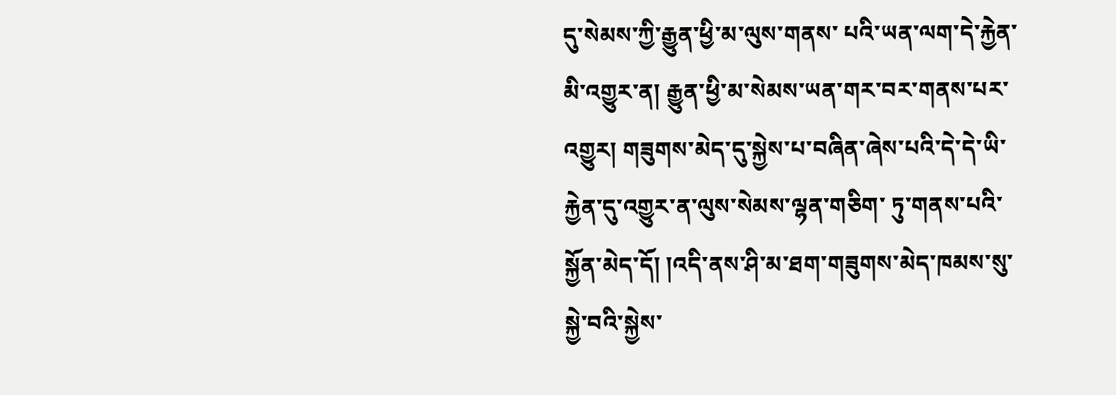དུ་སེམས་ཀྱི་རྒྱུན་ཕྱི་མ་ལུས་གནས་ པའི་ཡན་ལག་དེ་རྐྱེན་མི་འགྱུར་ན། རྒྱུན་ཕྱི་མ་སེམས་ཡན་གར་བར་གནས་པར་འགྱུར། གཟུགས་མེད་དུ་སྐྱེས་པ་བཞིན་ཞེས་པའི་དེ་དེ་ཡི་རྐྱེན་དུ་འགྱུར་ན་ལུས་སེམས་ལྷན་གཅིག་ ཏུ་གནས་པའི་སྐྱོན་མེད་དོ། །འདི་ནས་ཤི་མ་ཐག་གཟུགས་མེད་ཁམས་སུ་སྐྱེ་བའི་སྐྱེས་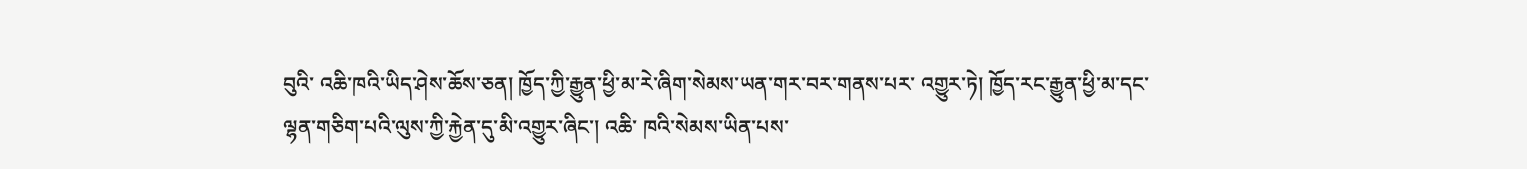བུའི་ འཆི་ཁའི་ཡིད་ཤེས་ཆོས་ཅན། ཁྱོད་ཀྱི་རྒྱུན་ཕྱི་མ་རེ་ཞིག་སེམས་ཡན་གར་བར་གནས་པར་ འགྱུར་ཏེ། ཁྱོད་རང་རྒྱུན་ཕྱི་མ་དང་ལྷན་གཅིག་པའི་ལུས་ཀྱི་རྐྱེན་དུ་མི་འགྱུར་ཞིང་། འཆི་ ཁའི་སེམས་ཡིན་པས་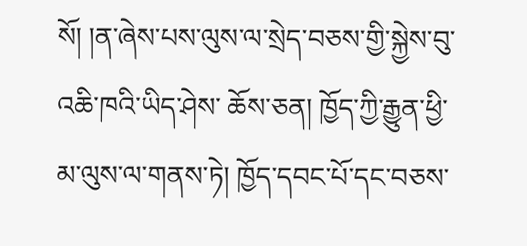སོ། །ན་ཞེས་པས་ལུས་ལ་སྲེད་བཅས་གྱི་སྐྱེས་བུ་འཆི་ཁའི་ཡིད་ཤེས་ ཆོས་ཅན། ཁྱོད་ཀྱི་རྒྱུན་ཕྱི་མ་ལུས་ལ་གནས་ཏེ། ཁྱོད་དབང་པོ་དང་བཅས་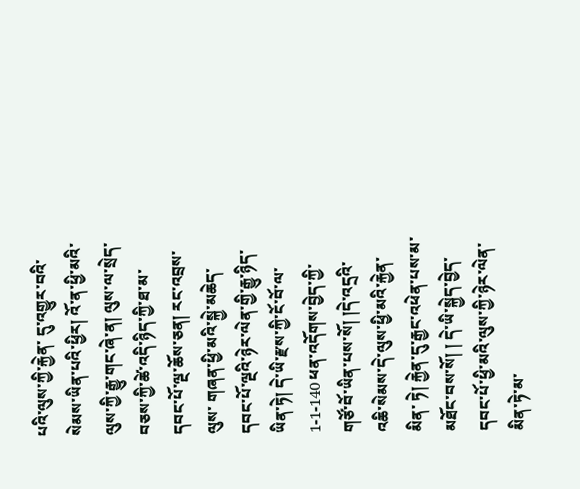པའི་ལུས་ཀྱི་རྐྱེན་ དུ་འགྱུར་བའི་སེམས་ཡིན་པའི་ཕྱིར། འོ་ན་ཕྱི་མའི་ལུས་ཀྱི་རྒྱུ་གང་ཞེ་ན། ལུས་ལ་སྲེད་བཅས་ཀྱི་ཚེ་འདི་ཉིད་ཀྱི་ཐ་མ་དབང་པོ་ལྔ་ཆོས་ཅན། རང་འབྲས་ལུས་ གཞན་ཕྱི་མའི་སྐྱེ་མཆེད་དབང་པོ་ལྔའི་ཉེར་ལེན་གྱི་རྒྱུ་ཉིད་ཡིན་ཏེ། དེ་ཡི་རྫས་ཀྱི་ངོ་བོ་ལ་ 1-1-140 ཕན་འདོགས་བྱེད་ཀྱི་གཙོ་བོ་ཡིན་པས་སོ། །དེ་འདྲའི་འཆི་སེམས་དེ་ལུས་ཕྱི་མའི་རྐྱེན་མིན་ ཏེ། རྐྱེན་དུ་རྒྱང་འཕེན་པས་མ་མཐོང་བས་སོ། ། དེ་ཡི་སྐྱེད་བྱེད་དབང་པོ་ཕྱི་མའི་ལུས་ཀྱི་ཉེར་ལེན་མིན་ཏེ་མ་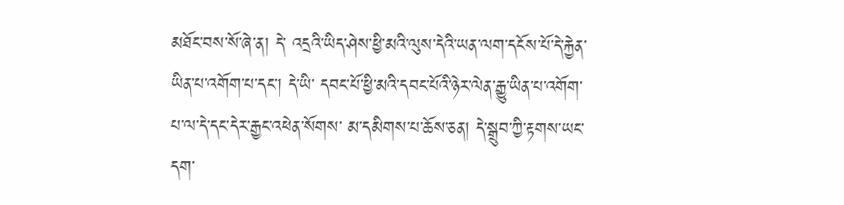མཐོང་བས་སོ་ཞེ་ན། དེ་ འདྲའི་ཡིད་ཤེས་ཕྱི་མའི་ལུས་དེའི་ཡན་ལག་དངོས་པོ་དེ་རྐྱེན་ཡིན་པ་འགོག་པ་དང་། དེ་ཡི་ དབང་པོ་ཕྱི་མའི་དབང་པོའི་ཉེར་ལེན་རྒྱུ་ཡིན་པ་འགོག་པ་ལ་དེ་དང་དེར་རྒྱང་འཕེན་སོགས་ མ་དམིགས་པ་ཆོས་ཅན། དེ་སྒྲུབ་ཀྱི་རྟགས་ཡང་དག་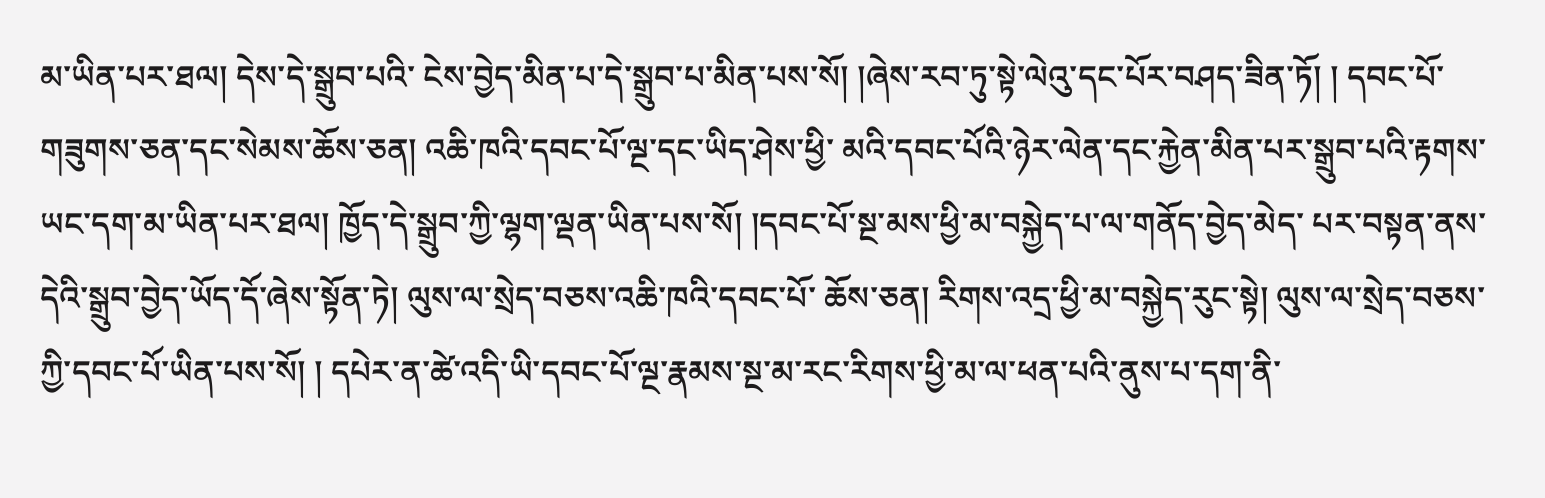མ་ཡིན་པར་ཐལ། དེས་དེ་སྒྲུབ་པའི་ ངེས་བྱེད་མིན་པ་དེ་སྒྲུབ་པ་མིན་པས་སོ། །ཞེས་རབ་ཏུ་སྟེ་ལེའུ་དང་པོར་བཤད་ཟིན་ཏོ། ། དབང་པོ་གཟུགས་ཅན་དང་སེམས་ཆོས་ཅན། འཆི་ཁའི་དབང་པོ་ལྔ་དང་ཡིད་ཤེས་ཕྱི་ མའི་དབང་པོའི་ཉེར་ལེན་དང་རྐྱེན་མིན་པར་སྒྲུབ་པའི་རྟགས་ཡང་དག་མ་ཡིན་པར་ཐལ། ཁྱོད་དེ་སྒྲུབ་ཀྱི་ལྷག་ལྡན་ཡིན་པས་སོ། །དབང་པོ་སྔ་མས་ཕྱི་མ་བསྐྱེད་པ་ལ་གནོད་བྱེད་མེད་ པར་བསྟན་ནས་དེའི་སྒྲུབ་བྱེད་ཡོད་དོ་ཞེས་སྟོན་ཏེ། ལུས་ལ་སྲེད་བཅས་འཆི་ཁའི་དབང་པོ་ ཆོས་ཅན། རིགས་འདྲ་ཕྱི་མ་བསྐྱེད་རུང་སྟེ། ལུས་ལ་སྲེད་བཅས་ཀྱི་དབང་པོ་ཡིན་པས་སོ། ། དཔེར་ན་ཚེ་འདི་ཡི་དབང་པོ་ལྔ་རྣམས་སྔ་མ་རང་རིགས་ཕྱི་མ་ལ་ཕན་པའི་ནུས་པ་དག་ནི་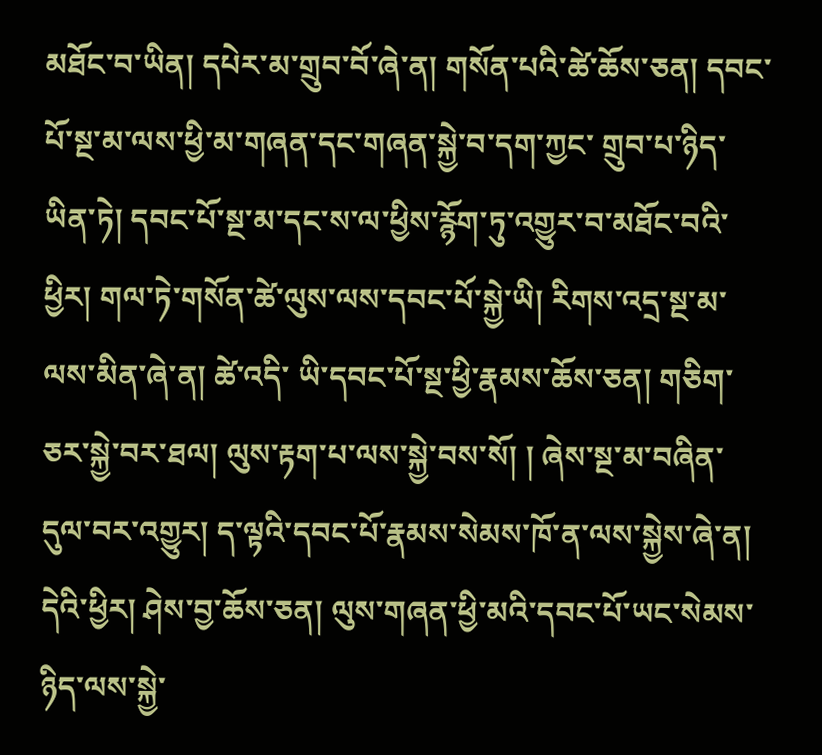མཐོང་བ་ཡིན། དཔེར་མ་གྲུབ་བོ་ཞེ་ན། གསོན་པའི་ཚེ་ཆོས་ཅན། དབང་པོ་སྔ་མ་ལས་ཕྱི་མ་གཞན་དང་གཞན་སྐྱེ་བ་དག་ཀྱང་ གྲུབ་པ་ཉིད་ཡིན་ཏེ། དབང་པོ་སྔ་མ་དང་ས་ལ་ཕྱིས་རྙོག་ཏུ་འགྱུར་བ་མཐོང་བའི་ཕྱིར། གལ་ཏེ་གསོན་ཚེ་ལུས་ལས་དབང་པོ་སྐྱེ་ཡི། རིགས་འདྲ་སྔ་མ་ལས་མིན་ཞེ་ན། ཚེ་འདི་ ཡི་དབང་པོ་སྔ་ཕྱི་རྣམས་ཆོས་ཅན། གཅིག་ཅར་སྐྱེ་བར་ཐལ། ལུས་རྟག་པ་ལས་སྐྱེ་བས་སོ། ། ཞེས་སྔ་མ་བཞིན་དུལ་བར་འགྱུར། ད་ལྟའི་དབང་པོ་རྣམས་སེམས་ཁོ་ན་ལས་སྐྱེས་ཞེ་ན། དེའི་ཕྱིར། ཤེས་བྱ་ཆོས་ཅན། ལུས་གཞན་ཕྱི་མའི་དབང་པོ་ཡང་སེམས་ཉིད་ལས་སྐྱེ་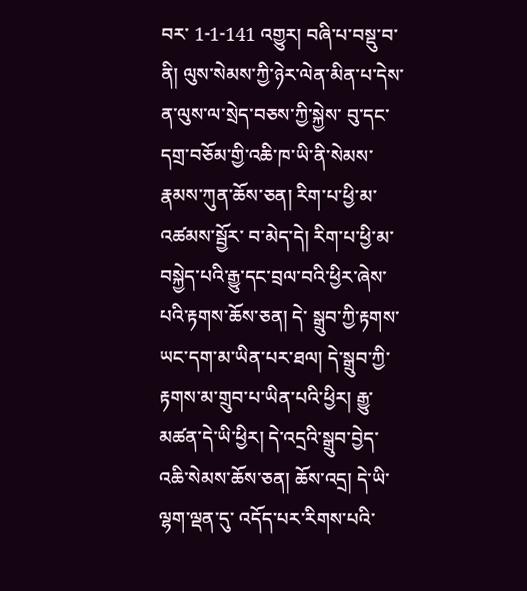བར་ 1-1-141 འགྱུར། བཞི་པ་བསྡུ་བ་ནི། ལུས་སེམས་ཀྱི་ཉེར་ལེན་མིན་པ་དེས་ན་ལུས་ལ་སྲེད་བཅས་ཀྱི་སྐྱེས་ བུ་དང་དགྲ་བཅོམ་གྱི་འཆི་ཁ་ཡི་ནི་སེམས་རྣམས་ཀུན་ཆོས་ཅན། རིག་པ་ཕྱི་མ་འཚམས་སྦྱོར་ བ་མེད་དེ། རིག་པ་ཕྱི་མ་བསྐྱེད་པའི་རྒྱུ་དང་བྲལ་བའི་ཕྱིར་ཞེས་པའི་རྟགས་ཆོས་ཅན། དེ་ སྒྲུབ་ཀྱི་རྟགས་ཡང་དག་མ་ཡིན་པར་ཐལ། དེ་སྒྲུབ་ཀྱི་རྟགས་མ་གྲུབ་པ་ཡིན་པའི་ཕྱིར། རྒྱུ་ མཚན་དེ་ཡི་ཕྱིར། དེ་འདྲའི་སྒྲུབ་བྱེད་འཆི་སེམས་ཆོས་ཅན། ཆོས་འདྲ། དེ་ཡི་ལྷག་ལྡན་དུ་ འདོད་པར་རིགས་པའི་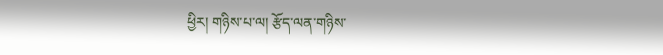ཕྱིར། གཉིས་པ་ལ། རྩོད་ལན་གཉིས་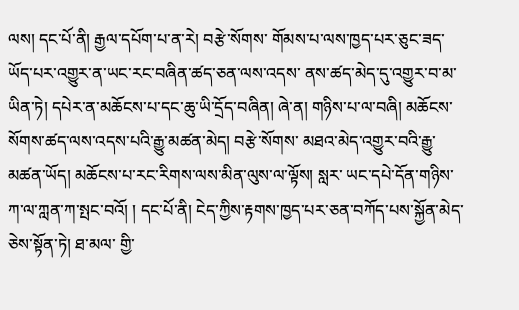ལས། དང་པོ་ནི། རྒྱལ་དཔོག་པ་ན་རེ། བརྩེ་སོགས་ གོམས་པ་ལས་ཁྱད་པར་ཅུང་ཟད་ཡོད་པར་འགྱུར་ན་ཡང་རང་བཞིན་ཚད་ཅན་ལས་འདས་ ནས་ཚད་མེད་དུ་འགྱུར་བ་མ་ཡིན་ཏེ། དཔེར་ན་མཆོངས་པ་དང་ཆུ་ཡི་དྲོད་བཞིན། ཞེ་ན། གཉིས་པ་ལ་བཞི། མཆོངས་སོགས་ཚད་ལས་འདས་པའི་རྒྱུ་མཚན་མེད། བརྩེ་སོགས་ མཐའ་མེད་འགྱུར་བའི་རྒྱུ་མཚན་ཡོད། མཆོངས་པ་རང་རིགས་ལས་མིན་ལུས་ལ་ལྟོས། སླར་ ཡང་དཔེ་དོན་གཉིས་ཀ་ལ་ཀླན་ཀ་སྤང་བའོ། ། དང་པོ་ནི། ངེད་ཀྱིས་རྟགས་ཁྱད་པར་ཅན་བཀོད་པས་སྐྱོན་མེད་ཅེས་སྟོན་ཏེ། ཐ་མལ་ གྱི་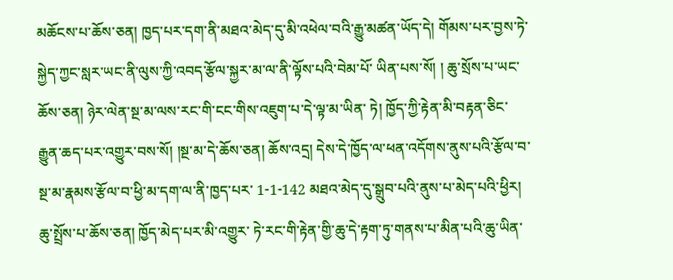མཆོངས་པ་ཆོས་ཅན། ཁྱད་པར་དག་ནི་མཐའ་མེད་དུ་མི་འཕེལ་བའི་རྒྱུ་མཚན་ཡོད་དེ། གོམས་པར་བྱས་ཏེ་སྐྱེད་ཀྱང་སླར་ཡང་ནི་ལུས་ཀྱི་འབད་རྩོལ་སྐྱར་མ་ལ་ནི་ལྟོས་པའི་བེམ་པོ་ ཡིན་པས་སོ། ། ཆུ་སྲོས་པ་ཡང་ཆོས་ཅན། ཉེར་ལེན་སྔ་མ་ལས་རང་གི་ངང་གིས་འཇུག་པ་དེ་ལྟ་མ་ཡིན་ ཏེ། ཁྱོད་ཀྱི་རྟེན་མི་བརྟན་ཅིང་རྒྱུན་ཆད་པར་འགྱུར་བས་སོ། །སྔ་མ་དེ་ཆོས་ཅན། ཆོས་འདྲ། དེས་དེ་ཁྱོད་ལ་ཕན་འདོགས་ནུས་པའི་རྩོལ་བ་སྔ་མ་རྣམས་རྩོལ་བ་ཕྱི་མ་དག་ལ་ནི་ཁྱད་པར་ 1-1-142 མཐའ་མེད་དུ་སྒྲུབ་པའི་ནུས་པ་མེད་པའི་ཕྱིར། ཆུ་སྤྲོས་པ་ཆོས་ཅན། ཁྱོད་མེད་པར་མི་འགྱུར་ ཏེ་རང་གི་རྟེན་གྱི་ཆུ་དེ་རྟག་ཏུ་གནས་པ་མིན་པའི་ཆུ་ཡིན་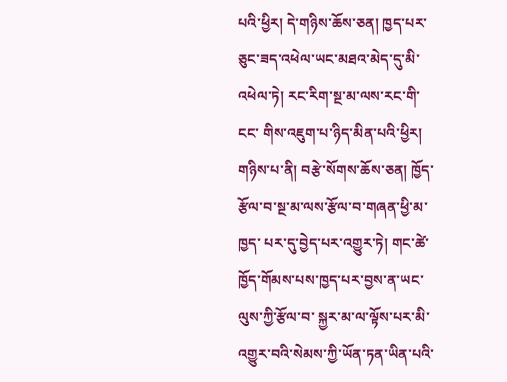པའི་ཕྱིར། དེ་གཉིས་ཆོས་ཅན། ཁྱད་པར་ཅུང་ཟད་འཕེལ་ཡང་མཐའ་མེད་དུ་མི་འཕེལ་ཏེ། རང་རིག་སྔ་མ་ལས་རང་གི་ངང་ གིས་འཇུག་པ་ཉིད་མིན་པའི་ཕྱིར། གཉིས་པ་ནི། བརྩེ་སོགས་ཆོས་ཅན། ཁྱོད་རྩོལ་བ་སྔ་མ་ལས་རྩོལ་བ་གཞན་ཕྱི་མ་ཁྱད་ པར་དུ་བྱེད་པར་འགྱུར་ཏེ། གང་ཚེ་ཁྱོད་གོམས་པས་ཁྱད་པར་བྱས་ན་ཡང་ལུས་ཀྱི་རྩོལ་བ་ སྐྱར་མ་ལ་ལྟོས་པར་མི་འགྱུར་བའི་སེམས་ཀྱི་ཡོན་ཏན་ཡིན་པའི་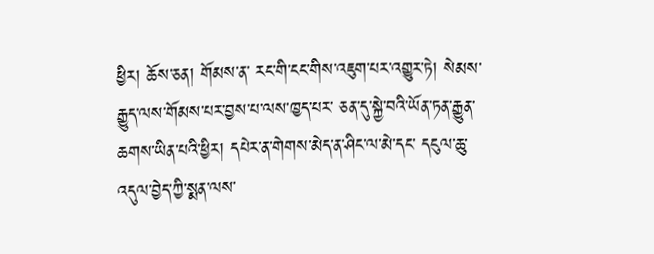ཕྱིར། ཆོས་ཅན། གོམས་ན་ རང་གི་ངང་གིས་འཇུག་པར་འགྱུར་ཏེ། སེམས་རྒྱུད་ལས་གོམས་པར་བྱས་པ་ལས་ཁྱད་པར་ ཅན་དུ་སྐྱེ་བའི་ཡོན་ཏན་རྒྱུན་ཆགས་ཡིན་པའི་ཕྱིར། དཔེར་ན་གེགས་མེད་ན་ཤིང་ལ་མེ་དང་ དངུལ་ཆུ་འདུལ་བྱེད་ཀྱི་སྨན་ལས་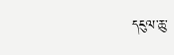དངུལ་ཆུ་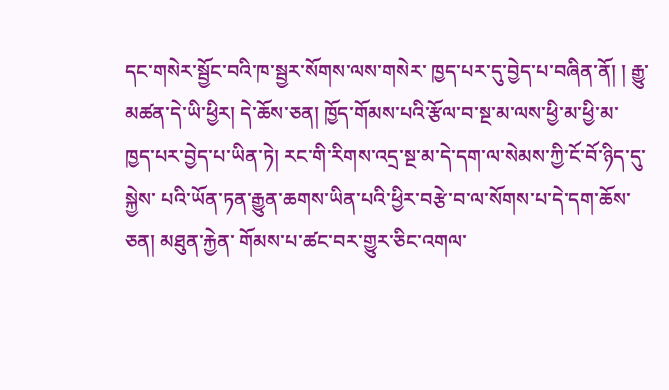དང་གསེར་སྦྱོང་བའི་ཁ་སྦྱར་སོགས་ལས་གསེར་ ཁྱད་པར་དུ་བྱེད་པ་བཞིན་ནོ། ། རྒྱུ་མཚན་དེ་ཡི་ཕྱིར། དེ་ཆོས་ཅན། ཁྱོད་གོམས་པའི་རྩོལ་བ་སྔ་མ་ལས་ཕྱི་མ་ཕྱི་མ་ ཁྱད་པར་བྱེད་པ་ཡིན་ཏེ། རང་གི་རིགས་འདྲ་སྔ་མ་དེ་དག་ལ་སེམས་ཀྱི་ངོ་བོ་ཉིད་དུ་སྐྱེས་ པའི་ཡོན་ཏན་རྒྱུན་ཆགས་ཡིན་པའི་ཕྱིར་བརྩེ་བ་ལ་སོགས་པ་དེ་དག་ཆོས་ཅན། མཐུན་རྐྱེན་ གོམས་པ་ཚང་བར་གྱུར་ཅིང་འགལ་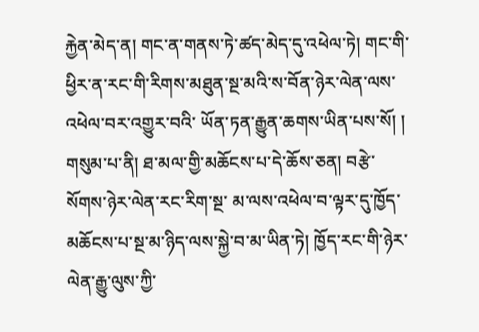རྐྱེན་མེད་ན། གང་ན་གནས་ཏེ་ཚད་མེད་དུ་འཕེལ་ཏེ། གང་གི་ཕྱིར་ན་རང་གི་རིགས་མཐུན་སྔ་མའི་ས་བོན་ཉེར་ལེན་ལས་འཕེལ་བར་འགྱུར་བའི་ ཡོན་ཏན་རྒྱུན་ཆགས་ཡིན་པས་སོ། ། གསུམ་པ་ནི། ཐ་མལ་གྱི་མཆོངས་པ་དེ་ཆོས་ཅན། བརྩེ་སོགས་ཉེར་ལེན་རང་རིག་སྔ་ མ་ལས་འཕེལ་བ་ལྟར་དུ་ཁྱོད་མཆོངས་པ་སྔ་མ་ཉིད་ལས་སྐྱེ་བ་མ་ཡིན་ཏེ། ཁྱོད་རང་གི་ཉེར་ ལེན་རྒྱུ་ལུས་ཀྱི་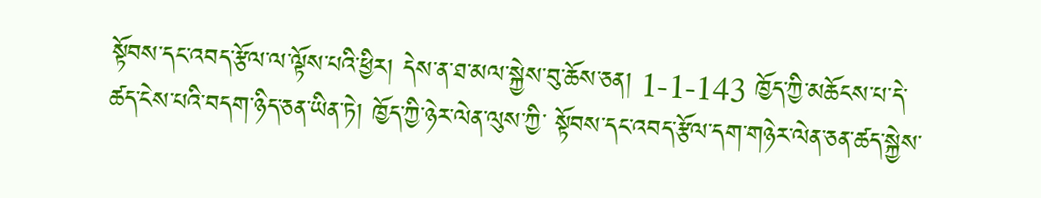སྟོབས་དང་འབད་རྩོལ་ལ་ལྟོས་པའི་ཕྱིར། དེས་ན་ཐ་མལ་སྐྱེས་བུ་ཆོས་ཅན། 1-1-143 ཁྱོད་ཀྱི་མཆོངས་པ་དེ་ཚད་ངེས་པའི་བདག་ཉིད་ཅན་ཡིན་ཏེ། ཁྱོད་ཀྱི་ཉེར་ལེན་ལུས་ཀྱི་ སྟོབས་དང་འབད་རྩོལ་དག་གཉེར་ལེན་ཅན་ཚད་སྐྱེས་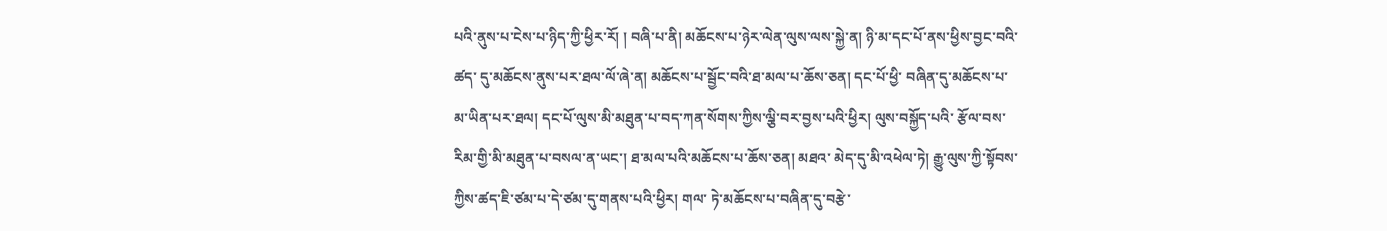པའི་ནུས་པ་ངེས་པ་ཉིད་ཀྱི་ཕྱིར་རོ། ། བཞི་པ་ནི། མཆོངས་པ་ཉེར་ལེན་ལུས་ལས་སྐྱེ་ན། ཉི་མ་དང་པོ་ནས་ཕྱིས་བྱང་བའི་ཚད་ དུ་མཆོངས་ནུས་པར་ཐལ་ལོ་ཞེ་ན། མཆོངས་པ་སྦྱོང་བའི་ཐ་མལ་པ་ཆོས་ཅན། དང་པོ་ཕྱི་ བཞིན་དུ་མཆོངས་པ་མ་ཡིན་པར་ཐལ། དང་པོ་ལུས་མི་མཐུན་པ་བད་ཀན་སོགས་ཀྱིས་ལྕི་བར་བྱས་པའི་ཕྱིར། ལུས་བསྐྱོད་པའི་ རྩོལ་བས་རིམ་གྱི་མི་མཐུན་པ་བསལ་ན་ཡང་། ཐ་མལ་པའི་མཆོངས་པ་ཆོས་ཅན། མཐའ་ མེད་དུ་མི་འཕེལ་ཏེ། རྒྱུ་ལུས་ཀྱི་སྟོབས་ཀྱིས་ཚད་ཇི་ཙམ་པ་དེ་ཙམ་དུ་གནས་པའི་ཕྱིར། གལ་ ཏེ་མཆོངས་པ་བཞིན་དུ་བརྩེ་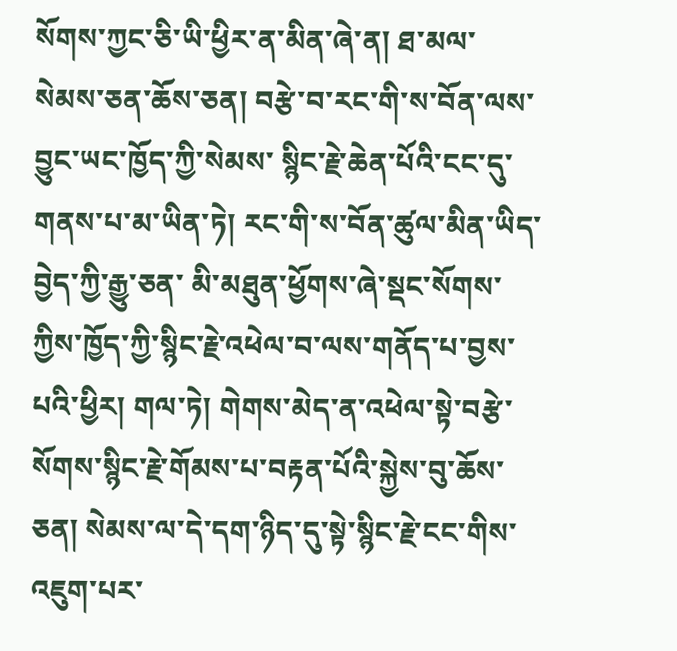སོགས་ཀྱང་ཅི་ཡི་ཕྱིར་ན་མིན་ཞེ་ན། ཐ་མལ་སེམས་ཅན་ཆོས་ཅན། བརྩེ་བ་རང་གི་ས་བོན་ལས་བྱུང་ཡང་ཁྱོད་ཀྱི་སེམས་ སྙིང་རྗེ་ཆེན་པོའི་ངང་དུ་གནས་པ་མ་ཡིན་ཏེ། རང་གི་ས་བོན་ཚུལ་མིན་ཡིད་བྱེད་ཀྱི་རྒྱུ་ཅན་ མི་མཐུན་ཕྱོགས་ཞེ་སྡང་སོགས་ཀྱིས་ཁྱོད་ཀྱི་སྙིང་རྗེ་འཕེལ་བ་ལས་གནོད་པ་བྱས་པའི་ཕྱིར། གལ་ཏེ། གེགས་མེད་ན་འཕེལ་སྟེ་བརྩེ་སོགས་སྙིང་རྗེ་གོམས་པ་བརྟན་པོའི་སྐྱེས་བུ་ཆོས་ ཅན། སེམས་ལ་དེ་དག་ཉིད་དུ་སྟེ་སྙིང་རྗེ་ངང་གིས་འཇུག་པར་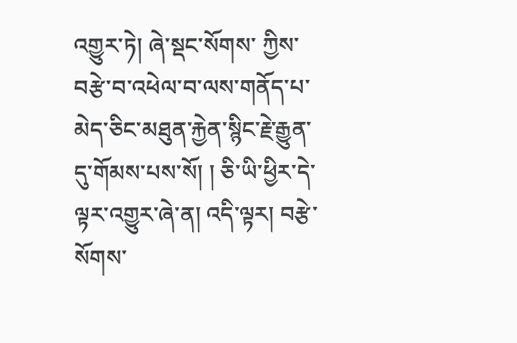འགྱུར་ཏེ། ཞེ་སྡང་སོགས་ ཀྱིས་བརྩེ་བ་འཕེལ་བ་ལས་གནོད་པ་མེད་ཅིང་མཐུན་རྐྱེན་སྙིང་རྗེ་རྒྱུན་དུ་གོམས་པས་སོ། ། ཅི་ཡི་ཕྱིར་དེ་ལྟར་འགྱུར་ཞེ་ན། འདི་ལྟར། བརྩེ་སོགས་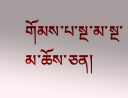གོམས་པ་སྔ་མ་སྔ་མ་ཆོས་ཅན།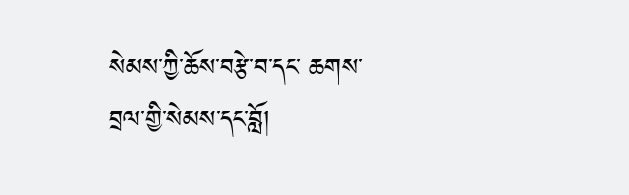སེམས་ཀྱི་ཆོས་བརྩེ་བ་དང་ ཆགས་བྲལ་གྱི་སེམས་དང་བློ།